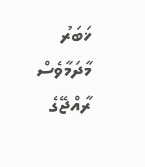ޚަބަރު
މާދަމާވެސް ރާއްޖޭގެ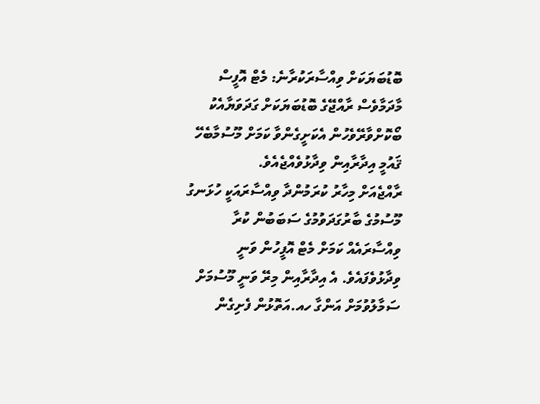ބޮޑުބަޔަކަށް ވިއްސާރަކުރާނެ: މެޓް އޮފީސް
މާދަމާވެސް ރާއްޖޭގެ ބޮޑުބަޔަކަށް ގަދަވަޔާއެކު ބޯކޮށްވާރޭވެހުން އެކަށީގެންވާ ކަމަށް މޫސުމާބެހޭ ޤައުމީ އިދާރާއިން ވިދާޅުވެއްޖެއެވެ.
ރާއްޖެއަށް މިހާރު ކުރަމުންދާ ވިއްސާރައަކީ ހުޅަނގު މޫސުމުގެ ބާރުގަދަވުމުގެ ސަބަބުން ކުރާ ވިއްސާރައެއް ކަމަށް މެޓް އޮފީހުން ވަނީ ވިދާޅުވެފައެވެ. އެ އިދާރާއިން މިރޭ ވަނީ މޫސުމަށް ސަމާލުވުމަށް އަންގާ ހއ.އަތޮޅުން ފެށިގެން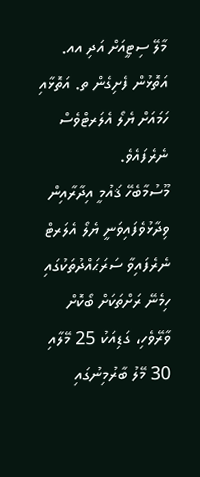މާލޭ ސިޓީއަށް އަދި އއ. އަތޮޅުން ފެށިގެން ތ. އަތޮޅާއި ހަމައަށް ޔެލޯ އެލަރޓްވެސް ނެރެފައެވެ.
މޫސުމާބެހޭ ޤައުމީ އިދާރާއިން ވިދާޅުވެފައިވަނީ ޔެލޯ އެލަރޓް ނެރެފައިވާ ސަރަޙައްދުތަކުގައި ހިމެނޭ ރަށްތަކަށް ބޯކޮށް ވާރޭވެހި، ގަޑިއަކު 25 މޭލާއި 30 މޭލު ބާރުމިނުގައި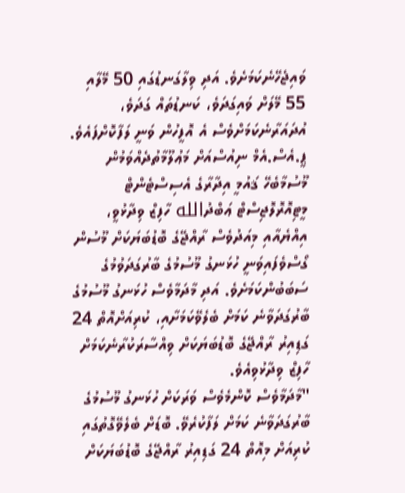ވައިޖެހޭނެކަމަށެވެ. އަދި ވިލާގަނޑުގައި 50 މޭލާއި 55 މޭލަށް ވައިގަދަވެ، ކަނޑުތައް ގަދަވެ، އުދައަރާނެކަމަށްވެސް އެ އޮފީހުން ވަނީ ލަފާކޮށްފައެވެ.
ޕީ.އެސް.އެމް ނިއުސްއަށް މަޢުލޫމާތުދެއްވަމުން މޫސުމާބެހޭ ޤައުމީ އިދާރާގެ އެސިސްޓެންޓް މީޓިއޮރޮލޮޖިސްޓް ޢަބްދުالله ހާފިޒް ވިދާޅުވީ، އިއްޔެއާއި މިއަދުވެސް ރާއްޖޭގެ ބޮޑުބަޔަކަށް މޫސުން ގޯސްވެފައިވަނީ ހުޅަނގު މޫސުމުގެ ބާރުގަދަވުމުގެ ސަބަބުންކަމަށެވެ. އަދި މާދަމާވެސް ހުޅަނގު މޫސުމުގެ ބާރުގަދަވާނެ ކަމަށް ބެލެވޭކަމަށާއި، ކުރިއަށްއޮތް 24 ގަޑިއިރު ރާއްޖޭގެ ބޮޑުބަޔަކަށް ވިއްސާރަކުރާނެކަމަށް ހާފިޒް ވިދާޅުވިއެވެ.
"މާދަމާވެސް ކޮންމެވެސް ވަރަކަށް ހުޅަނގު މޫސުމުގެ ބާރުގަދަވާނެ ކަމަށް ލަފާކުރެވޭ. ބޮޑަށް ބެލެވޭގޮތުގައި ކުރިއަށް މިއޮތް 24 ގަޑިއިރު ރާއްޖޭގެ ބޮޑުބަޔަކަށް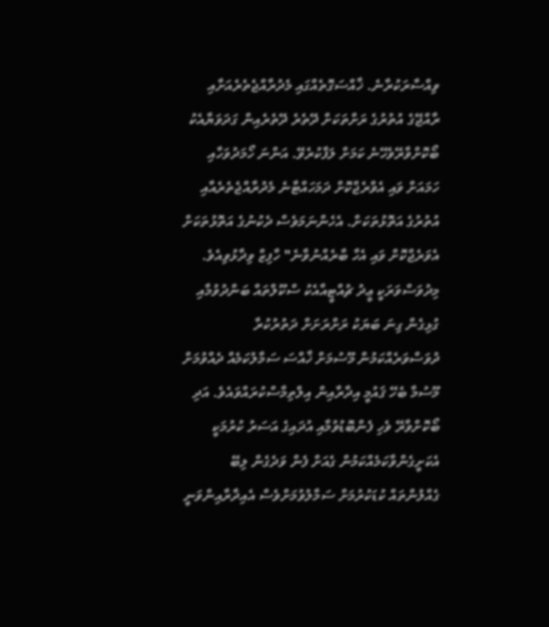ވިއްސާރަކުރާނެ. ޚާއްސަގޮތެއްގައި މެދުރާއްޖެތެރެއަށާއި ރާއްޖޭގެ އުތުރުގެ ރަށްތަކަށް ދޭތެރެ ދޭތެރެއިން ގަދަވަޔާއެކު ބޯކޮށްވާރޭވެހޭނެ ކަމަށް ލަފާކުރެވޭ. އަންނަ ހޯމަދުވަހާއި ހަމައަށް ވައި އެވްރެޖްކޮށް ދަމަހައްޓާނެ މެދުރާއްޖެތެރެއާއި އުތުރުގެ އަތޮޅުތަކަށް. އެހެންނަމަވެސް ދެކުނުގެ އަތޮޅުތަކަށް އެވަރެޖްކޮށް ވައި އެހާ ބާރެއްނުވާނެ" ހާފިޒް ވިދާޅުވިއެވެ.
މިދުވަސްވަރަކީ ޢީދު ޗުއްޓީއާއެކު ސްކޫލްތައް ބަންދުވުމާއި ގުޅިގެން ގިނަ ބަޔަކު ރަށްރަށަށް ދަތުރުކުރާ ދުވަސްވަރެއްކަމުން މޫސުމަށް ޚާއްސަ ސަމާލުކަމެއް ދެއްވުމަށް މޫސުމާ ބެހޭ ޤައުމީ އިދާރާއިން އިލްތިމާސްކުރައްވައެވެ. އަދި ބޯކޮށްވާރޭ ވެހި ފެންބޮޑުވުމާއި އުދައިގެ އަސަރު ކުރުމަކީ އެކަށީގެންވާކަމެއްކަމުން ގެއަށް ފެން ވަދެގެން ލިބޭ ގެއްލުންތައް ކުޑަކުރުމަށް ސަމާލުވުމަށްވެސް އެއިދާރާއިންވަނީ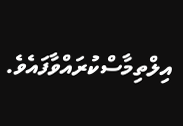އިލްތިމާސްކުރައްވާފައެވެ.